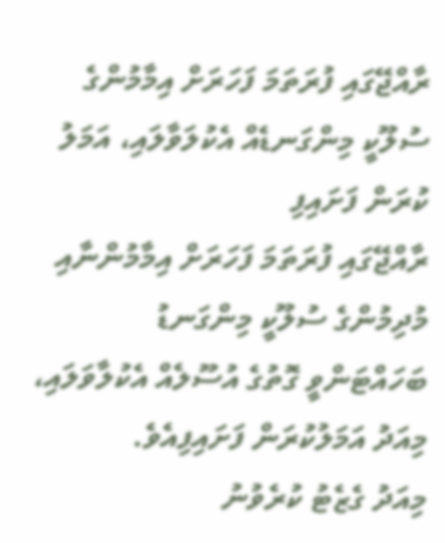ރާއްޖޭގައި ފުރަތަމަ ފަހަރަށް އިމާމުންގެ ސުލޫކީ މިންގަނޑެއް އެކުލަވާލައި، އަމަލު ކުރަން ފަށައިފި
ރާއްޖޭގައި ފުރަތަމަ ފަހަރަށް އިމާމުންނާއި މުދިމުންގެ ސުލޫކީ މިންގަނޑު ބަހައްޓަންވީ ގޮތުގެ އުސޫލެއް އެކުލާވަލައި، މިއަދު އަމަލުކުރަން ފަށައިފިއެވެ.
މިއަދު ގެޒެޓު ކުރެވުނު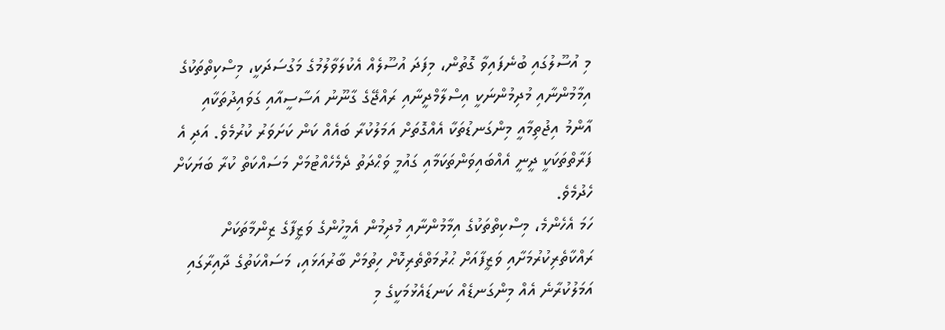މި އުސޫލުގައި ބުނެފައިވާ ގޮތުން، މިފަދަ އުސޫލެއް އެކުލަވާލުމުގެ މަގުސަދަކީ، މިސްކިތްތަކުގެ އިމާމުންނާއި މުދިމުންނަކީ އިސްލާމްދީނާއި ރައްޖޭގެ ގާނޫނު އަސާސީއާއި ގަވައިދުތަކާއި އާންމު އިޖުތިމާއީ މިންގަނޑުތަކާ އެއްގޮތަށް އަމަލުކުރާ ބައެއް ކަން ކަށަވަރު ކުރުމެވެ. އަދި އެ ފަރާތްތަކަކީ ދީނީ އެއްބައިވަންތަކަމާއި ގައުމީ ވަޙްދަތު ދެމެހެއްޓުމަށް މަސައްކަތް ކުރާ ބަޔަކަށް ހެދުމެވެ.
ހަމަ އެހެންމެ، މިސްކިތްތަކުގެ އިމާމުންނާއި މުދިމުން އެމީހުންގެ ވަޒީފާގެ ޒިންމާތަކަށް ރައްކާތެރިކުރުމަށާއި ވަޒީފާއަށް ޙުރުމަތްތެރިކޮށް ހިތުމަށް ބާރުއަޅައި، މަސައްކަތުގެ ދާއިރާގައި އަމަލުކުރާނެ އެއް މިންގަނޑެއް ކަނޑައެޅުމަކީގެ މި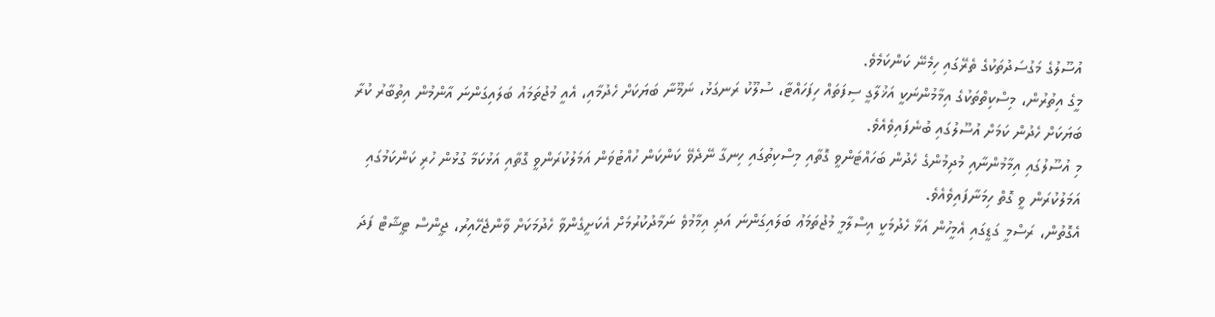އުސޫލުގެ މަގުސަދުތަކުގެ ތެރޭގައި ހިމެނޭ ކަންކަމެވެ.
މީގެ އިތުރުން، މިސްކިތްތަކުގެ އިމާމުންނަކީ އަޚުލާގީ ސިފަތައް ހިފަހައްޓާ، ސުލޫކު ރަނގަޅު، ނަމޫނާ ބަޔަކަށް ހެދުމާއި، އެއީ މުޖުތަމައު ބަލައިގަންނަ އާންމުން އިތުބާރު ކުރާ ބަޔަކަށް ހެދުން ކަމަށް އުސޫލުގައި ބުނެފައިވެއެވެ.
މި އުސޫލުގައި އިމާމުންނާއި މުދިމުންގެ ހެދުން ބަހައްޓަންވީ ގޮތާއި މިސްކިތުގައި ހިނގާ ނޭދެވޭ ކަންކަން ހުއްޓުވަން އަމަލުކުރަންވީ ގޮތާއި އަޅުކަމާ ގުޅުން ހުރި ކަންކަމުގައި އަމަލުކުރަން ވީ ގޮތް ހިމަނާފައިވެއެވެ.
އެގޮތުން، ރަސްމީ ގަޑީގައި އެމީހުން އަޅާ ހެދުމަކީ އިސްލާމީ މުޖުތަމަޢު ބަލައިގަންނަ އަދި އިމާމުވެ ނަމާދުކުރުމަށް އެކަށީގެންވާ ހެދުމަކަށް ވާންޖެހޭއިރު، ޖީންސް ޓީޝާޓް ފަދަ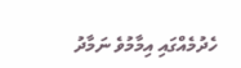ހެދުމެއްގައި އިމާމުވެ ނަމާދު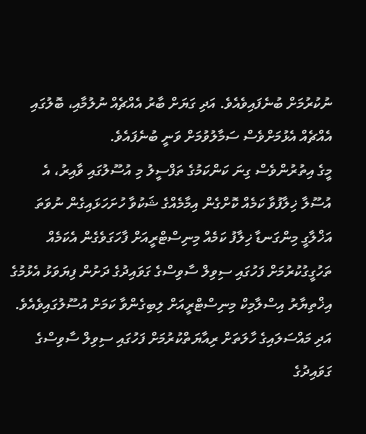ނުކުރުމަށް ބުނެފައިވެއެވެ. އަދި ގަޔަށް ބާރު އެއްޗެއް ނުލުމާއި، ބޮލުގައި އެއްޗެއް އެޅުމަށްވެސް ސަމާލުވުމަށް ވަނީ ބުނެފައެވެ.
މީގެ އިތުރުންވެސް ގިނަ ކަންކަމުގެ ތަފްސީލު މި އުސޫލުގައި ވާއިރު، އެ އުސޫލާ ޚިލާފުވާ ކަމެއް ކޮށްގެން އިމާމެއްގެ ޝަކުވާ ހުށަހަޅައިގެން ނުވަތަ އަޚްލާގީ މިންގަނޑާ ޚިލާފު ކަމެއް މިނިސްޓްރީއަށް ފާހަގަވެގެން އެކަމެއް ތަހުގީގުކުރުމަށް ފަހުގައި ސިވިލް ސާވިސްގެ ގަވައިދުގެ ދަށުން ފިޔަވަޅު އެޅުމުގެ އިޚްތިޔާރު އިސްލާމިކް މިނިސްޓްރީއަށް ލިބިގެންވާ ކަމަށް އުސޫލުގައިވެއެވެ.
އަދި މައްސަލައިގެ ހާލަތަށް ރިއާޔަތްކުރުމަށް ފަހުގައި ސިވިލް ސާވިސްގެ ގަވައިދުގެ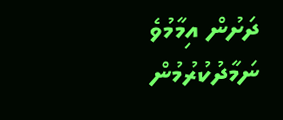ދަށުން އިމާމުވެ ނަމާދުކުރުމުން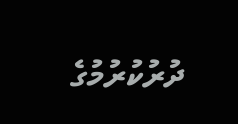ދުރުކުރުމުގެ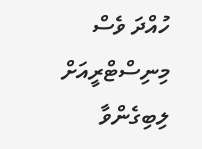ހުއްދަ ވެސް މިނިސްޓްރީއަށް ލިބިގެންވާ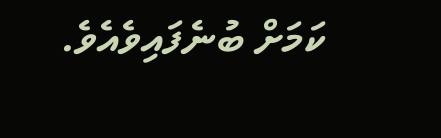ކަމަށް ބުނެފައިވެއެވެ.